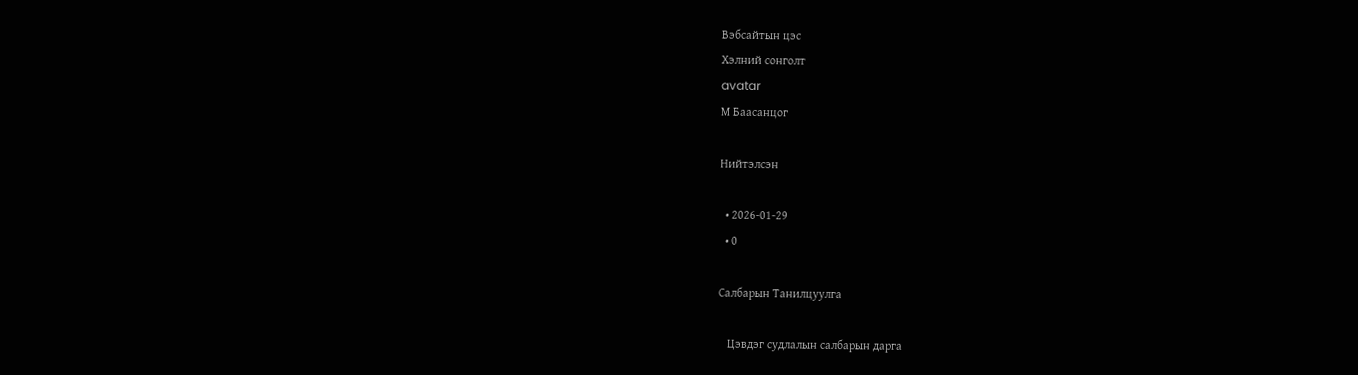Вэбсайтын цэс
Хэлний сонголт
avatar
М Баасанцог

Нийтэлсэн

  • 2026-01-29
  • 0

Салбарын Танилцуулга

   Цэвдэг судлалын салбарын дарга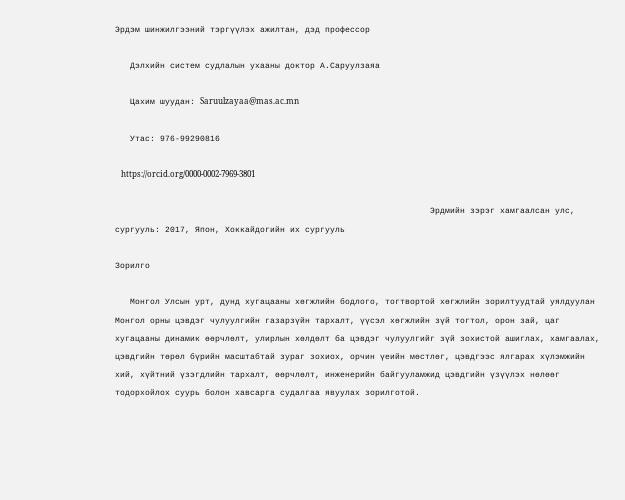Эрдэм шинжилгээний тэргүүлэх ажилтан, дэд профессор

   Дэлхийн систем судлалын ухааны доктор А.Саруулзаяа

   Цахим шуудан: Saruulzayaa@mas.ac.mn

   Утас: 976-99290816

   https://orcid.org/0000-0002-7969-3801

                                                               Эрдмийн зэрэг хамгаалсан улс, сургууль: 2017, Япон, Хоккайдогийн их сургууль

Зорилго

   Монгол Улсын урт, дунд хугацааны хөгжлийн бодлого, тогтвортой хөгжлийн зорилтуудтай уялдуулан Монгол орны цэвдэг чулуулгийн газарзүйн тархалт, үүсэл хөгжлийн зүй тогтол, орон зай, цаг хугацааны динамик өөрчлөлт, улирлын хөлдөлт ба цэвдэг чулуулгийг зүй зохистой ашиглах, хамгаалах, цэвдгийн төрөл бүрийн масштабтай зураг зохиох, орчин үеийн мөстлөг, цэвдгээс ялгарах хүлэмжийн хий, хүйтний үзэгдлийн тархалт, өөрчлөлт, инженерийн байгууламжид цэвдгийн үзүүлэх нөлөөг тодорхойлох суурь болон хавсарга судалгаа явуулах зорилготой.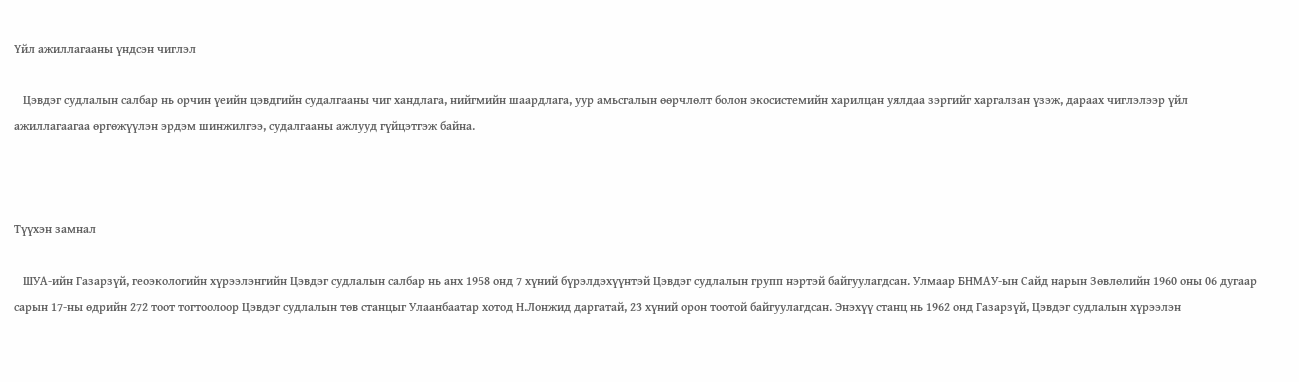Үйл ажиллагааны үндсэн чиглэл

   Цэвдэг судлалын салбар нь орчин үеийн цэвдгийн судалгааны чиг хандлага, нийгмийн шаардлага, уур амьсгалын өөрчлөлт болон экосистемийн харилцан уялдаа зэргийг харгалзан үзэж, дараах чиглэлээр үйл ажиллагаагаа өргөжүүлэн эрдэм шинжилгээ, судалгааны ажлууд гүйцэтгэж байна.



Түүхэн замнал

   ШУА-ийн Газарзүй, геоэкологийн хүрээлэнгийн Цэвдэг судлалын салбар нь анх 1958 онд 7 хүний бүрэлдэхүүнтэй Цэвдэг судлалын групп нэртэй байгуулагдсан. Улмаар БНМАУ-ын Сайд нарын Зөвлөлийн 1960 оны 06 дугаар сарын 17-ны өдрийн 272 тоот тогтоолоор Цэвдэг судлалын төв станцыг Улаанбаатар хотод Н.Лонжид даргатай, 23 хүний орон тоотой байгуулагдсан. Энэхүү станц нь 1962 онд Газарзүй, Цэвдэг судлалын хүрээлэн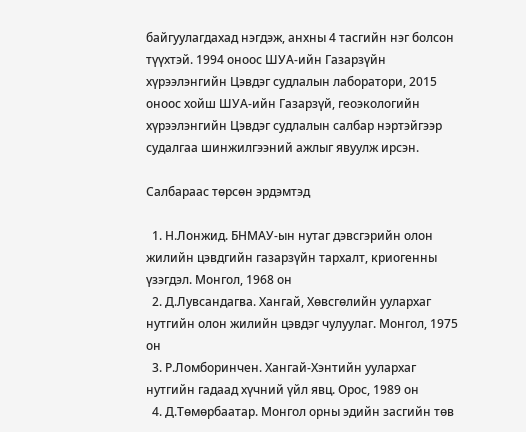байгуулагдахад нэгдэж, анхны 4 тасгийн нэг болсон түүхтэй. 1994 оноос ШУА-ийн Газарзүйн хүрээлэнгийн Цэвдэг судлалын лаборатори, 2015 оноос хойш ШУА-ийн Газарзүй, геоэкологийн хүрээлэнгийн Цэвдэг судлалын салбар нэртэйгээр судалгаа шинжилгээний ажлыг явуулж ирсэн.

Салбараас төрсөн эрдэмтэд

  1. Н.Лонжид. БНМАУ-ын нутаг дэвсгэрийн олон жилийн цэвдгийн газарзүйн тархалт, криогенны үзэгдэл. Монгол, 1968 он
  2. Д.Лувсандагва. Хангай, Хөвсгөлийн уулархаг нутгийн олон жилийн цэвдэг чулуулаг. Монгол, 1975 он
  3. Р.Ломборинчен. Хангай-Хэнтийн уулархаг нутгийн гадаад хүчний үйл явц. Орос, 1989 он
  4. Д.Төмөрбаатар. Монгол орны эдийн засгийн төв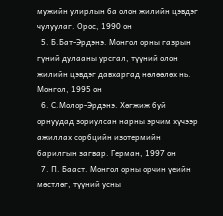мужийн улирлын ба олон жилийн цэвдэг чулуулаг. Орос, 1990 он
  5. Б.Бат-Эрдэнэ. Монгол орны газрын гүний дулааны урсгал, түүний олон жилийн цэвдэг давхаргад нөлөөлөх нь. Монгол, 1995 он
  6. С.Молор-Эрдэнэ. Хөгжиж буй орнуудад зориулсан нарны эрчим хүчээр ажиллах сорбцийн изотермийн барилгын загвар. Герман, 1997 он
  7. П. Бааст. Монгол орны орчин үеийн мөстлөг, түүний усны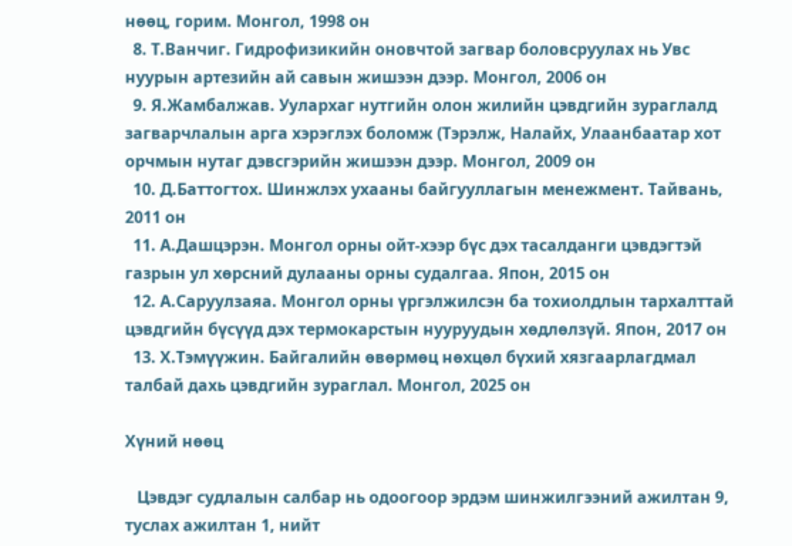нөөц, горим. Монгол, 1998 он
  8. Т.Ванчиг. Гидрофизикийн оновчтой загвар боловсруулах нь Увс нуурын артезийн ай савын жишээн дээр. Монгол, 2006 он
  9. Я.Жамбалжав. Уулархаг нутгийн олон жилийн цэвдгийн зураглалд загварчлалын арга хэрэглэх боломж (Тэрэлж, Налайх, Улаанбаатар хот орчмын нутаг дэвсгэрийн жишээн дээр. Монгол, 2009 он
  10. Д.Баттогтох. Шинжлэх ухааны байгууллагын менежмент. Тайвань, 2011 он
  11. А.Дашцэрэн. Монгол орны ойт-хээр бүс дэх тасалданги цэвдэгтэй газрын ул хөрсний дулааны орны судалгаа. Япон, 2015 он
  12. А.Саруулзаяа. Монгол орны үргэлжилсэн ба тохиолдлын тархалттай цэвдгийн бүсүүд дэх термокарстын нууруудын хөдлөлзүй. Япон, 2017 он
  13. Х.Тэмүүжин. Байгалийн өвөрмөц нөхцөл бүхий хязгаарлагдмал талбай дахь цэвдгийн зураглал. Монгол, 2025 он

Хүний нөөц

   Цэвдэг судлалын салбар нь одоогоор эрдэм шинжилгээний ажилтан 9, туслах ажилтан 1, нийт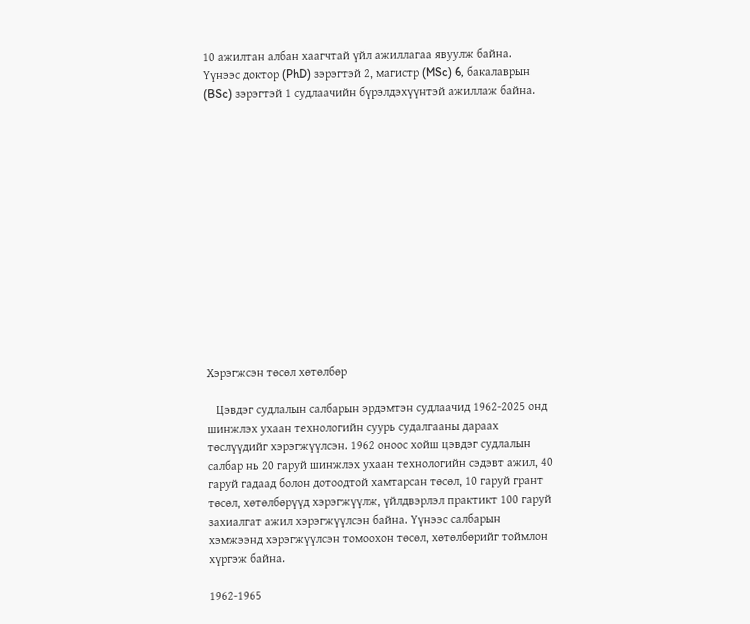10 ажилтан албан хаагчтай үйл ажиллагаа явуулж байна. Үүнээс доктор (PhD) зэрэгтэй 2, магистр (MSc) 6, бакалаврын (BSc) зэрэгтэй 1 судлаачийн бүрэлдэхүүнтэй ажиллаж байна.














Хэрэгжсэн төсөл хөтөлбөр

   Цэвдэг судлалын салбарын эрдэмтэн судлаачид 1962-2025 онд шинжлэх ухаан технологийн суурь судалгааны дараах төслүүдийг хэрэгжүүлсэн. 1962 оноос хойш цэвдэг судлалын салбар нь 20 гаруй шинжлэх ухаан технологийн сэдэвт ажил, 40 гаруй гадаад болон дотоодтой хамтарсан төсөл, 10 гаруй грант төсөл, хөтөлбөрүүд хэрэгжүүлж, үйлдвэрлэл практикт 100 гаруй захиалгат ажил хэрэгжүүлсэн байна. Үүнээс салбарын хэмжээнд хэрэгжүүлсэн томоохон төсөл, хөтөлбөрийг тоймлон хүргэж байна.

1962-1965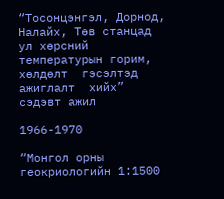“Тосонцэнгэл, Дорнод, Налайх, Төв станцад ул хөрсний температурын горим,   хөлдөлт  гэсэлтэд  ажиглалт  хийх” сэдэвт ажил

1966-1970

“Монгол орны геокриологийн 1:1500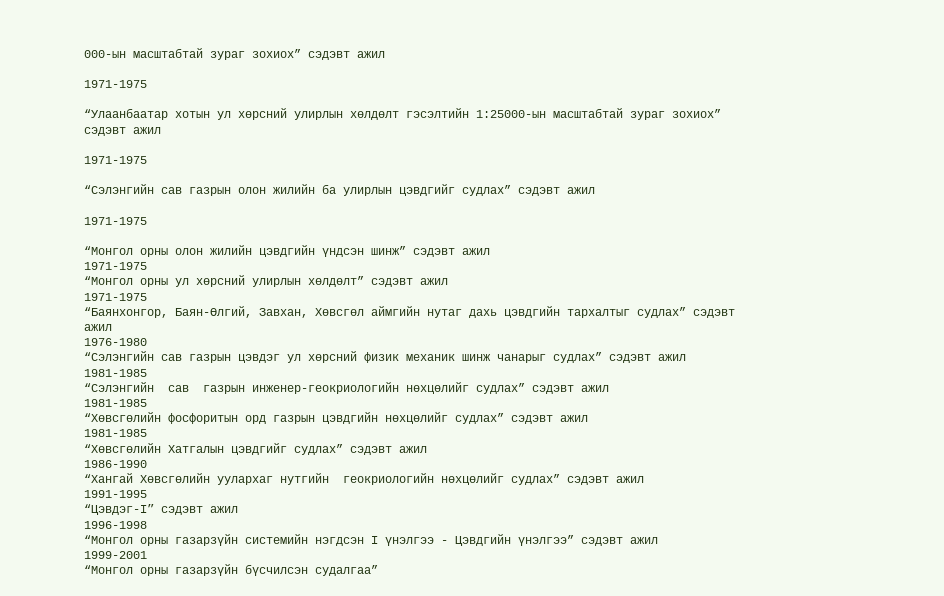000-ын масштабтай зураг зохиох” сэдэвт ажил

1971-1975

“Улаанбаатар хотын ул хөрсний улирлын хөлдөлт гэсэлтийн 1:25000-ын масштабтай зураг зохиох” сэдэвт ажил

1971-1975

“Сэлэнгийн сав газрын олон жилийн ба улирлын цэвдгийг судлах” сэдэвт ажил

1971-1975

“Монгол орны олон жилийн цэвдгийн үндсэн шинж” сэдэвт ажил
1971-1975
“Монгол орны ул хөрсний улирлын хөлдөлт” сэдэвт ажил
1971-1975
“Баянхонгор, Баян-Өлгий, Завхан, Хөвсгөл аймгийн нутаг дахь цэвдгийн тархалтыг судлах” сэдэвт ажил
1976-1980
“Сэлэнгийн сав газрын цэвдэг ул хөрсний физик механик шинж чанарыг судлах” сэдэвт ажил
1981-1985
“Сэлэнгийн  сав  газрын инженер-геокриологийн нөхцөлийг судлах” сэдэвт ажил
1981-1985
“Хөвсгөлийн фосфоритын орд газрын цэвдгийн нөхцөлийг судлах” сэдэвт ажил
1981-1985
“Хөвсгөлийн Хатгалын цэвдгийг судлах” сэдэвт ажил
1986-1990
“Хангай Хөвсгөлийн уулархаг нутгийн  геокриологийн нөхцөлийг судлах” сэдэвт ажил
1991-1995
“Цэвдэг-I” сэдэвт ажил
1996-1998
“Монгол орны газарзүйн системийн нэгдсэн I үнэлгээ - Цэвдгийн үнэлгээ” сэдэвт ажил
1999-2001
“Монгол орны газарзүйн бүсчилсэн судалгаа”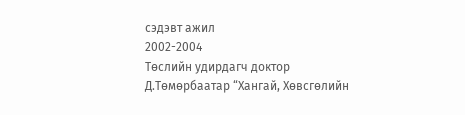сэдэвт ажил
2002-2004
Төслийн удирдагч доктор Д.Төмөрбаатар “Хангай, Хөвсгөлийн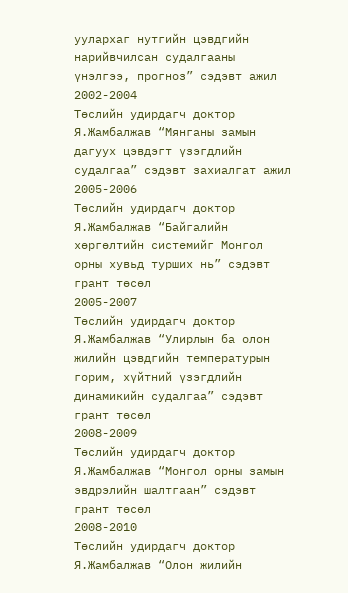уулархаг нутгийн цэвдгийн нарийвчилсан судалгааны үнэлгээ, прогноз” сэдэвт ажил
2002-2004
Төслийн удирдагч доктор Я.Жамбалжав “Мянганы замын дагуух цэвдэгт үзэгдлийн судалгаа” сэдэвт захиалгат ажил
2005-2006
Төслийн удирдагч доктор Я.Жамбалжав “Байгалийн хөргөлтийн системийг Монгол орны хувьд турших нь” сэдэвт грант төсөл
2005-2007
Төслийн удирдагч доктор Я.Жамбалжав “Улирлын ба олон жилийн цэвдгийн температурын горим, хүйтний үзэгдлийн динамикийн судалгаа” сэдэвт грант төсөл
2008-2009
Төслийн удирдагч доктор Я.Жамбалжав “Монгол орны замын эвдрэлийн шалтгаан” сэдэвт грант төсөл
2008-2010
Төслийн удирдагч доктор Я.Жамбалжав “Олон жилийн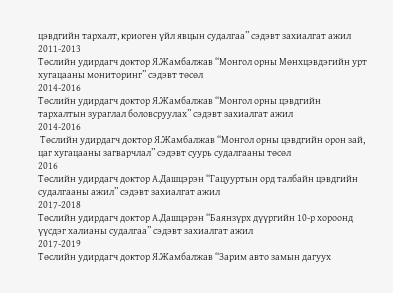цэвдгийн тархалт, криоген үйл явцын судалгаа” сэдэвт захиалгат ажил
2011-2013
Төслийн удирдагч доктор Я.Жамбалжав “Монгол орны Мөнхцэвдэгийн урт хугацааны мониторинг” сэдэвт төсөл
2014-2016
Төслийн удирдагч доктор Я.Жамбалжав “Монгол орны цэвдгийн тархалтын зураглал боловсруулах” сэдэвт захиалгат ажил
2014-2016
 Төслийн удирдагч доктор Я.Жамбалжав “Монгол орны цэвдгийн орон зай, цаг хугацааны загварчлал” сэдэвт суурь судалгааны төсөл
2016
Төслийн удирдагч доктор А.Дашцэрэн “Гацууртын орд талбайн цэвдгийн судалгааны ажил” сэдэвт захиалгат ажил
2017-2018
Төслийн удирдагч доктор А.Дашцэрэн “Баянзүрх дүүргийн 10-р хороонд үүсдэг халианы судалгаа” сэдэвт захиалгат ажил
2017-2019
Төслийн удирдагч доктор Я.Жамбалжав “Зарим авто замын дагуух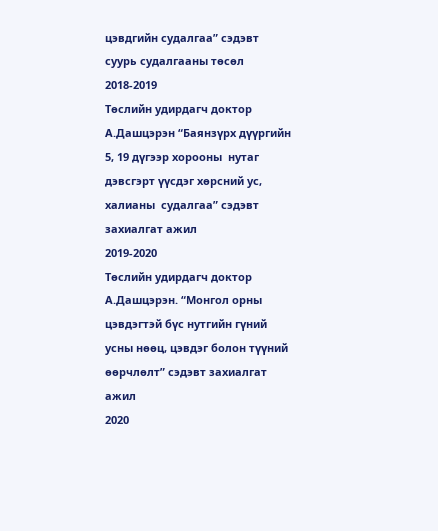цэвдгийн судалгаа” сэдэвт суурь судалгааны төсөл
2018-2019
Төслийн удирдагч доктор А.Дашцэрэн “Баянзүрх дүүргийн 5, 19 дүгээр хорооны  нутаг дэвсгэрт үүсдэг хөрсний ус, халианы  судалгаа” сэдэвт захиалгат ажил
2019-2020
Төслийн удирдагч доктор А.Дашцэрэн. “Монгол орны цэвдэгтэй бүс нутгийн гүний усны нөөц, цэвдэг болон түүний өөрчлөлт” сэдэвт захиалгат ажил
2020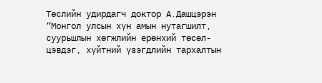Төслийн удирдагч доктор А.Дашцэрэн “Монгол улсын хүн амын нутагшилт, суурьшлын хөгжлийн ерөнхий төсөл-цэвдэг, хүйтний үзэгдлийн тархалтын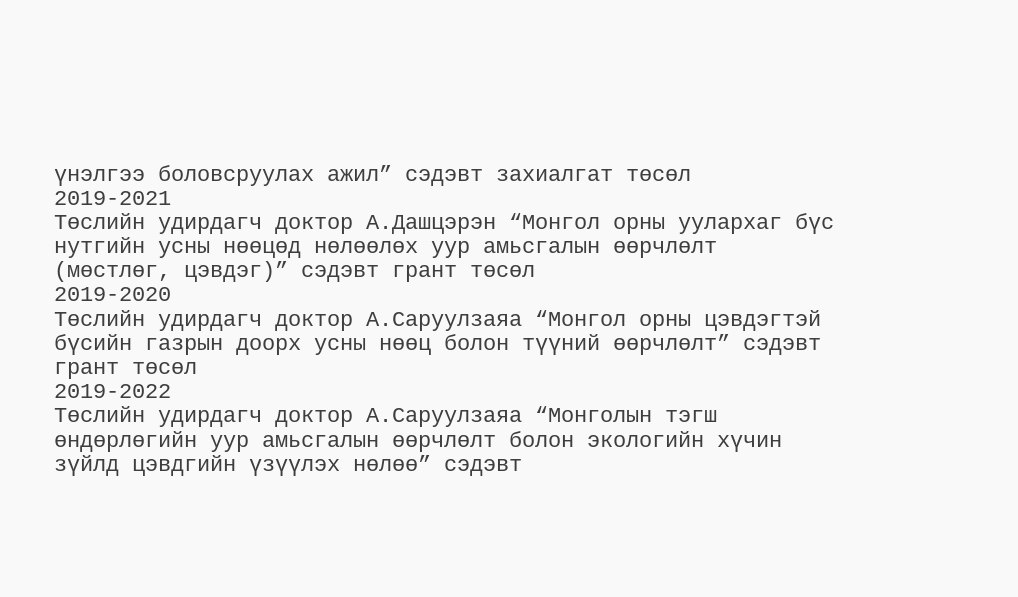үнэлгээ боловсруулах ажил” сэдэвт захиалгат төсөл
2019-2021
Төслийн удирдагч доктор А.Дашцэрэн “Монгол орны уулархаг бүс нутгийн усны нөөцөд нөлөөлөх уур амьсгалын өөрчлөлт (мөстлөг, цэвдэг)” сэдэвт грант төсөл
2019-2020
Төслийн удирдагч доктор А.Саруулзаяа “Монгол орны цэвдэгтэй бүсийн газрын доорх усны нөөц болон түүний өөрчлөлт” сэдэвт грант төсөл
2019-2022
Төслийн удирдагч доктор А.Саруулзаяа “Монголын тэгш өндөрлөгийн уур амьсгалын өөрчлөлт болон экологийн хүчин зүйлд цэвдгийн үзүүлэх нөлөө” сэдэвт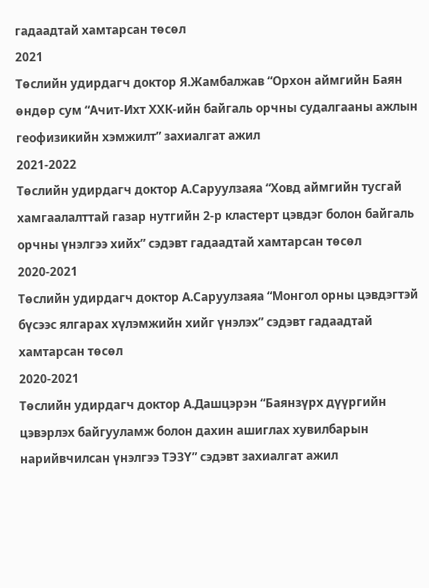гадаадтай хамтарсан төсөл
2021
Төслийн удирдагч доктор Я.Жамбалжав “Орхон аймгийн Баян өндөр сум “Ачит-Ихт ХХК-ийн байгаль орчны судалгааны ажлын геофизикийн хэмжилт” захиалгат ажил
2021-2022
Төслийн удирдагч доктор А.Саруулзаяа “Ховд аймгийн тусгай хамгаалалттай газар нутгийн 2-р кластерт цэвдэг болон байгаль орчны үнэлгээ хийх” сэдэвт гадаадтай хамтарсан төсөл
2020-2021
Төслийн удирдагч доктор А.Саруулзаяа “Монгол орны цэвдэгтэй бүсээс ялгарах хүлэмжийн хийг үнэлэх” сэдэвт гадаадтай хамтарсан төсөл
2020-2021
Төслийн удирдагч доктор А.Дашцэрэн “Баянзүрх дүүргийн цэвэрлэх байгууламж болон дахин ашиглах хувилбарын нарийвчилсан үнэлгээ ТЭЗҮ” сэдэвт захиалгат ажил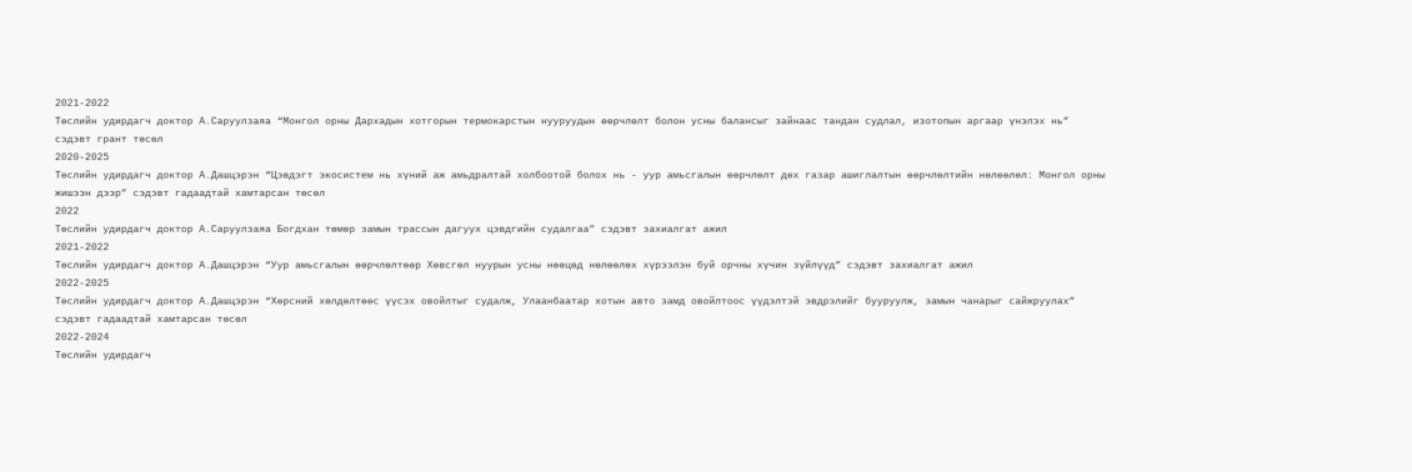2021-2022
Төслийн удирдагч доктор А.Саруулзаяа “Монгол орны Дархадын хотгорын термокарстын нууруудын өөрчлөлт болон усны балансыг зайнаас тандан судлал, изотопын аргаар үнэлэх нь” сэдэвт грант төсөл
2020-2025
Төслийн удирдагч доктор А.Дашцэрэн “Цэвдэгт экосистем нь хүний аж амьдралтай холбоотой болох нь - уур амьсгалын өөрчлөлт дөх газар ашиглалтын өөрчлөлтийн нөлөөлөл: Монгол орны жишээн дээр” сэдэвт гадаадтай хамтарсан төсөл
2022
Төслийн удирдагч доктор А.Саруулзаяа Богдхан төмөр замын трассын дагуух цэвдгийн судалгаа” сэдэвт захиалгат ажил
2021-2022
Төслийн удирдагч доктор А.Дашцэрэн “Уур амьсгалын өөрчлөлтөөр Хөвсгөл нуурын усны нөөцөд нөлөөлөх хүрээлэн буй орчны хүчин зүйлүүд” сэдэвт захиалгат ажил
2022-2025
Төслийн удирдагч доктор А.Дашцэрэн “Хөрсний хөлдөлтөөс үүсэх овойлтыг судалж, Улаанбаатар хотын авто замд овойлтоос үүдэлтэй эвдрэлийг бууруулж, замын чанарыг сайжруулах” сэдэвт гадаадтай хамтарсан төсөл
2022-2024
Төслийн удирдагч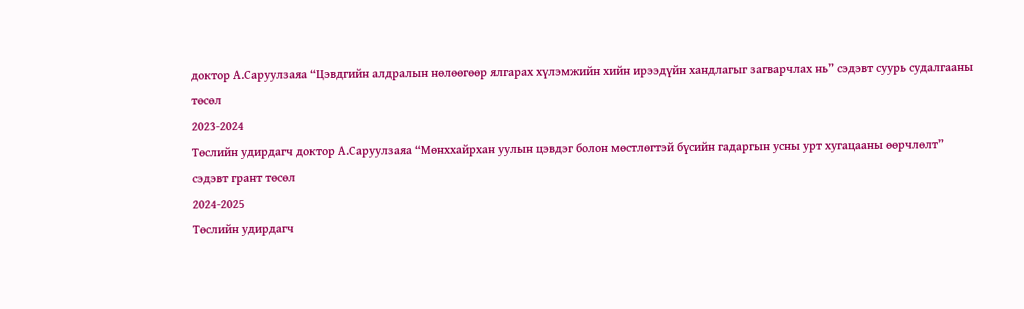доктор А.Саруулзаяа “Цэвдгийн алдралын нөлөөгөөр ялгарах хүлэмжийн хийн ирээдүйн хандлагыг загварчлах нь” сэдэвт суурь судалгааны төсөл
2023-2024
Төслийн удирдагч доктор А.Саруулзаяа “Мөнххайрхан уулын цэвдэг болон мөстлөгтэй бүсийн гадаргын усны урт хугацааны өөрчлөлт” сэдэвт грант төсөл
2024-2025
Төслийн удирдагч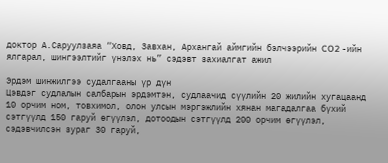доктор А.Саруулзаяа “Ховд, Завхан, Архангай аймгийн бэлчээрийн CO2 -ийн ялгарал, шингээлтийг үнэлэх нь” сэдэвт захиалгат ажил

Эрдэм шинжилгээ судалгааны үр дүн
Цэвдэг судлалын салбарын эрдэмтэн, судлаачид сүүлийн 20 жилийн хугацаанд 10 орчим ном, товхимол, олон улсын мэргэжлийн хянан магадалгаа бүхий сэтгүүлд 150 гаруй өгүүлэл, дотоодын сэтгүүлд 200 орчим өгүүлэл, сэдэвчилсэн зураг 30 гаруй,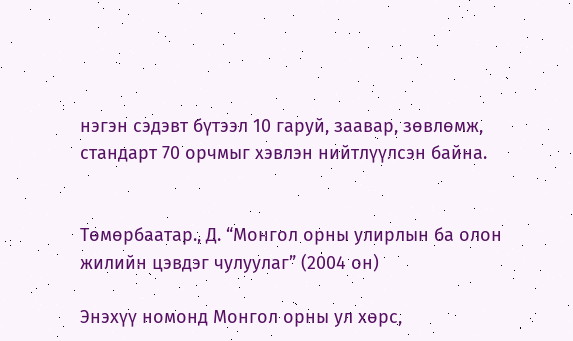нэгэн сэдэвт бүтээл 10 гаруй, заавар, зөвлөмж, стандарт 70 орчмыг хэвлэн нийтлүүлсэн байна.


Төмөрбаатар., Д. “Монгол орны улирлын ба олон жилийн цэвдэг чулуулаг” (2004 он)

Энэхүү номонд Монгол орны ул хөрс,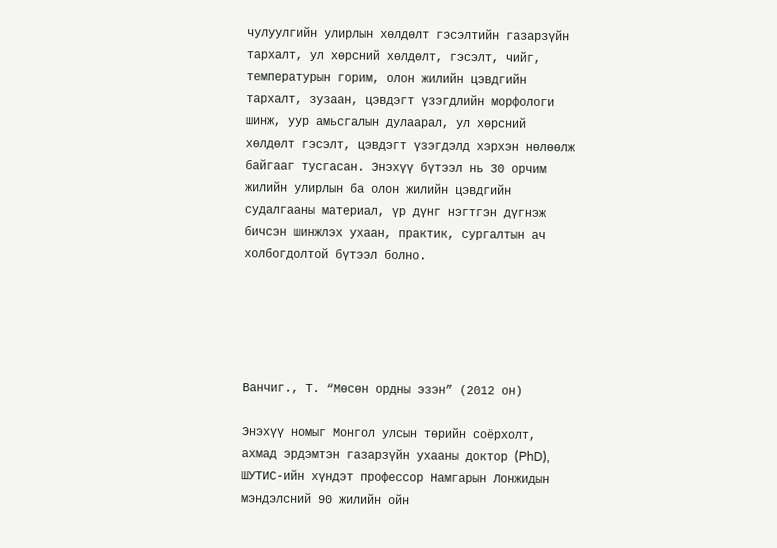чулуулгийн улирлын хөлдөлт гэсэлтийн газарзүйн тархалт, ул хөрсний хөлдөлт, гэсэлт, чийг, температурын горим, олон жилийн цэвдгийн тархалт, зузаан, цэвдэгт үзэгдлийн морфологи шинж, уур амьсгалын дулаарал, ул хөрсний хөлдөлт гэсэлт, цэвдэгт үзэгдэлд хэрхэн нөлөөлж байгааг тусгасан. Энэхүү бүтээл нь 30 орчим жилийн улирлын ба олон жилийн цэвдгийн судалгааны материал, үр дүнг нэгтгэн дүгнэж бичсэн шинжлэх ухаан, практик, сургалтын ач холбогдолтой бүтээл болно.





Ванчиг., Т. “Мөсөн ордны эзэн” (2012 он)

Энэхүү номыг Монгол улсын төрийн соёрхолт, ахмад эрдэмтэн газарзүйн ухааны доктор (PhD), ШУТИС-ийн хүндэт профессор Намгарын Лонжидын мэндэлсний 90 жилийн ойн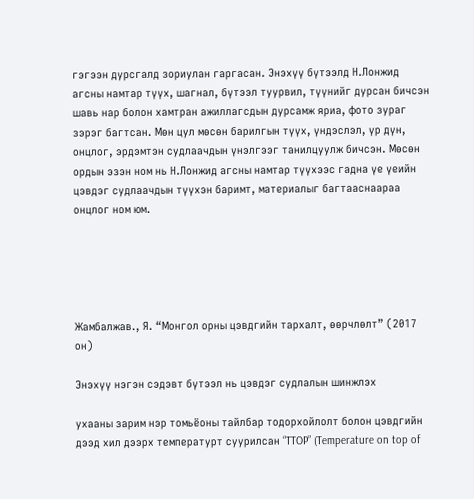гэгээн дурсгалд зориулан гаргасан. Энэхүү бүтээлд Н.Лонжид агсны намтар түүх, шагнал, бүтээл туурвил, түүнийг дурсан бичсэн шавь нар болон хамтран ажиллагсдын дурсамж яриа, фото зураг зэрэг багтсан. Мөн цул мөсөн барилгын түүх, үндэслэл, үр дүн, онцлог, эрдэмтэн судлаачдын үнэлгээг танилцуулж бичсэн. Мөсөн ордын эзэн ном нь Н.Лонжид агсны намтар түүхээс гадна үе үеийн цэвдэг судлаачдын түүхэн баримт, материалыг багтааснаараа онцлог ном юм.





Жамбалжав., Я. “Монгол орны цэвдгийн тархалт, өөрчлөлт” (2017 он)

Энэхүү нэгэн сэдэвт бүтээл нь цэвдэг судлалын шинжлэх

ухааны зарим нэр томьёоны тайлбар тодорхойлолт болон цэвдгийн дээд хил дээрх температурт суурилсан “TTOP” (Temperature on top of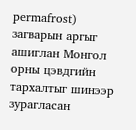permafrost) загварын аргыг ашиглан Монгол орны цэвдгийн тархалтыг шинээр зурагласан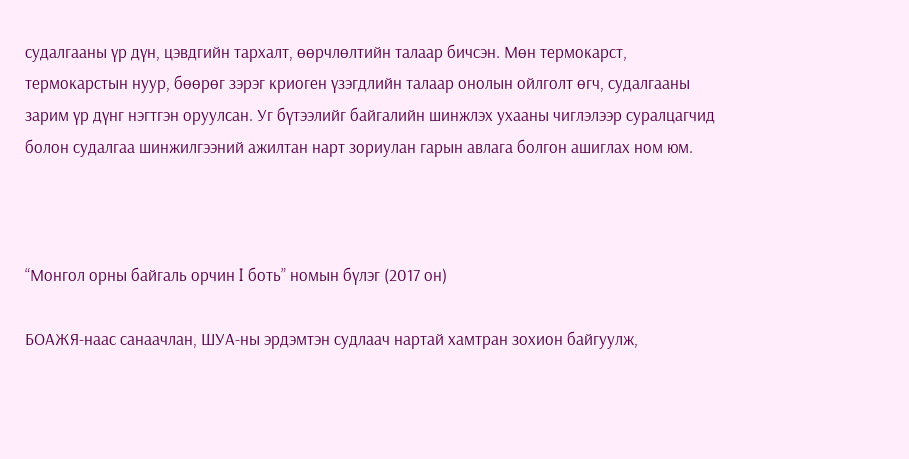судалгааны үр дүн, цэвдгийн тархалт, өөрчлөлтийн талаар бичсэн. Мөн термокарст, термокарстын нуур, бөөрөг зэрэг криоген үзэгдлийн талаар онолын ойлголт өгч, судалгааны зарим үр дүнг нэгтгэн оруулсан. Уг бүтээлийг байгалийн шинжлэх ухааны чиглэлээр суралцагчид болон судалгаа шинжилгээний ажилтан нарт зориулан гарын авлага болгон ашиглах ном юм.



“Монгол орны байгаль орчин I боть” номын бүлэг (2017 он)

БОАЖЯ-наас санаачлан, ШУА-ны эрдэмтэн судлаач нартай хамтран зохион байгуулж,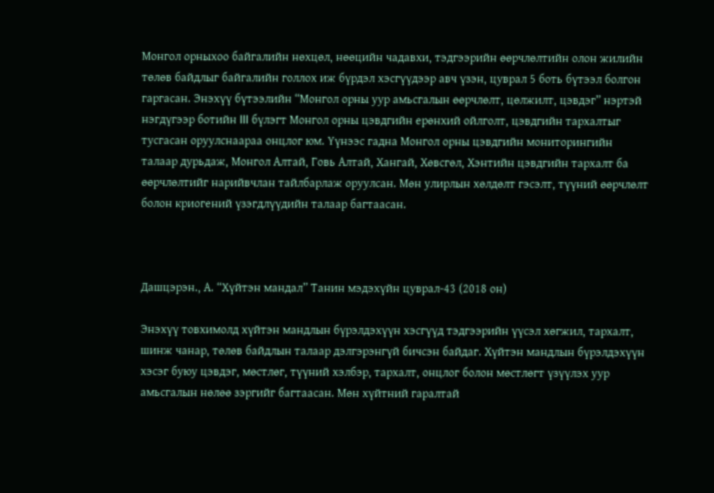Монгол орныхоо байгалийн нөхцөл, нөөцийн чадавхи, тэдгээрийн өөрчлөлтийн олон жилийн төлөв байдлыг байгалийн голлох иж бүрдэл хэсгүүдээр авч үзэн, цуврал 5 боть бүтээл болгон гаргасан. Энэхүү бүтээлийн “Монгол орны уур амьсгалын өөрчлөлт, цөлжилт, цэвдэг” нэртэй нэгдүгээр ботийн III бүлэгт Монгол орны цэвдгийн ерөнхий ойлголт, цэвдгийн тархалтыг тусгасан оруулснаараа онцлог юм. Үүнээс гадна Монгол орны цэвдгийн мониторингийн талаар дурьдаж, Монгол Алтай, Говь Алтай, Хангай, Хөвсгөл, Хэнтийн цэвдгийн тархалт ба өөрчлөлтийг нарийвчлан тайлбарлаж оруулсан. Мөн улирлын хөлдөлт гэсэлт, түүний өөрчлөлт болон криогений үзэгдлүүдийн талаар багтаасан.



Дашцэрэн., А. “Хүйтэн мандал” Танин мэдэхүйн цуврал-43 (2018 он)

Энэхүү товхимолд хүйтэн мандлын бүрэлдэхүүн хэсгүүд тэдгээрийн үүсэл хөгжил, тархалт, шинж чанар, төлөв байдлын талаар дэлгэрэнгүй бичсэн байдаг. Хүйтэн мандлын бүрэлдэхүүн хэсэг буюу цэвдэг, мөстлөг, түүний хэлбэр, тархалт, онцлог болон мөстлөгт үзүүлэх уур амьсгалын нөлөө зэргийг багтаасан. Мөн хүйтний гаралтай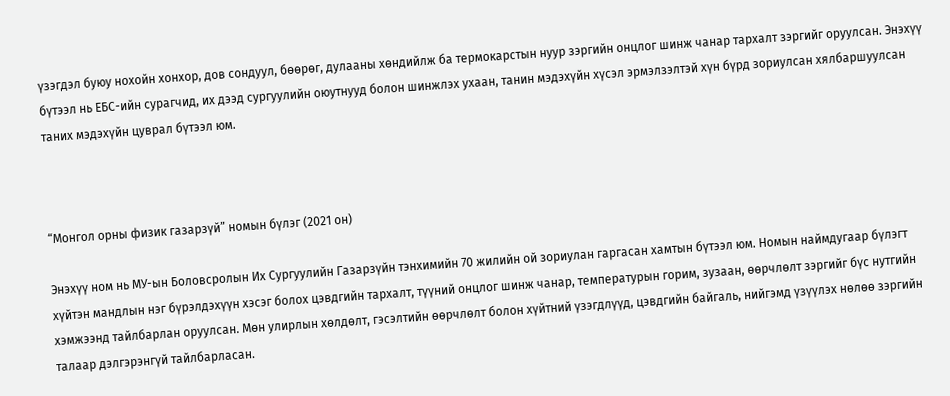үзэгдэл буюу нохойн хонхор, дов сондуул, бөөрөг, дулааны хөндийлж ба термокарстын нуур зэргийн онцлог шинж чанар тархалт зэргийг оруулсан. Энэхүү бүтээл нь ЕБС-ийн сурагчид, их дээд сургуулийн оюутнууд болон шинжлэх ухаан, танин мэдэхүйн хүсэл эрмэлзэлтэй хүн бүрд зориулсан хялбаршуулсан таних мэдэхүйн цуврал бүтээл юм.



“Монгол орны физик газарзүй” номын бүлэг (2021 он)

Энэхүү ном нь МУ-ын Боловсролын Их Сургуулийн Газарзүйн тэнхимийн 70 жилийн ой зориулан гаргасан хамтын бүтээл юм. Номын наймдугаар бүлэгт хүйтэн мандлын нэг бүрэлдэхүүн хэсэг болох цэвдгийн тархалт, түүний онцлог шинж чанар, температурын горим, зузаан, өөрчлөлт зэргийг бүс нутгийн хэмжээнд тайлбарлан оруулсан. Мөн улирлын хөлдөлт, гэсэлтийн өөрчлөлт болон хүйтний үзэгдлүүд, цэвдгийн байгаль, нийгэмд үзүүлэх нөлөө зэргийн талаар дэлгэрэнгүй тайлбарласан.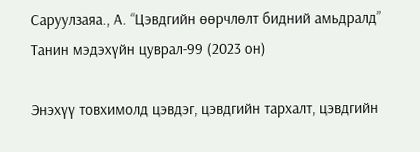Саруулзаяа., А. “Цэвдгийн өөрчлөлт бидний амьдралд” Танин мэдэхүйн цуврал-99 (2023 он)

Энэхүү товхимолд цэвдэг, цэвдгийн тархалт, цэвдгийн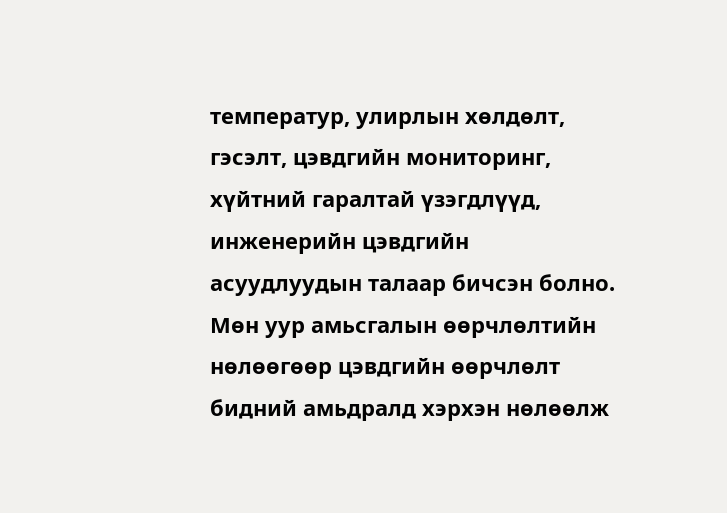температур, улирлын хөлдөлт, гэсэлт, цэвдгийн мониторинг, хүйтний гаралтай үзэгдлүүд, инженерийн цэвдгийн асуудлуудын талаар бичсэн болно. Мөн уур амьсгалын өөрчлөлтийн нөлөөгөөр цэвдгийн өөрчлөлт бидний амьдралд хэрхэн нөлөөлж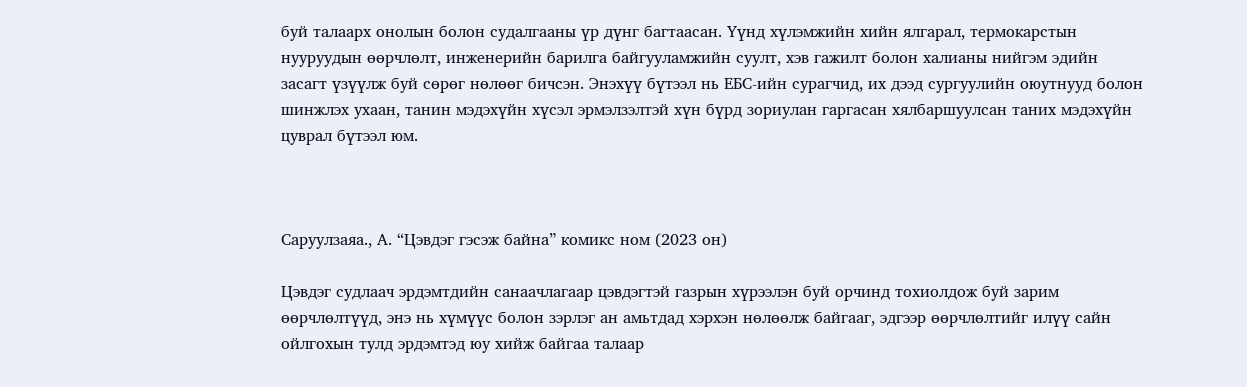буй талаарх онолын болон судалгааны үр дүнг багтаасан. Үүнд хүлэмжийн хийн ялгарал, термокарстын нууруудын өөрчлөлт, инженерийн барилга байгууламжийн суулт, хэв гажилт болон халианы нийгэм эдийн засагт үзүүлж буй сөрөг нөлөөг бичсэн. Энэхүү бүтээл нь ЕБС-ийн сурагчид, их дээд сургуулийн оюутнууд болон шинжлэх ухаан, танин мэдэхүйн хүсэл эрмэлзэлтэй хүн бүрд зориулан гаргасан хялбаршуулсан таних мэдэхүйн цуврал бүтээл юм.



Саруулзаяа., А. “Цэвдэг гэсэж байна” комикс ном (2023 он)

Цэвдэг судлаач эрдэмтдийн санаачлагаар цэвдэгтэй газрын хүрээлэн буй орчинд тохиолдож буй зарим өөрчлөлтүүд, энэ нь хүмүүс болон зэрлэг ан амьтдад хэрхэн нөлөөлж байгааг, эдгээр өөрчлөлтийг илүү сайн ойлгохын тулд эрдэмтэд юу хийж байгаа талаар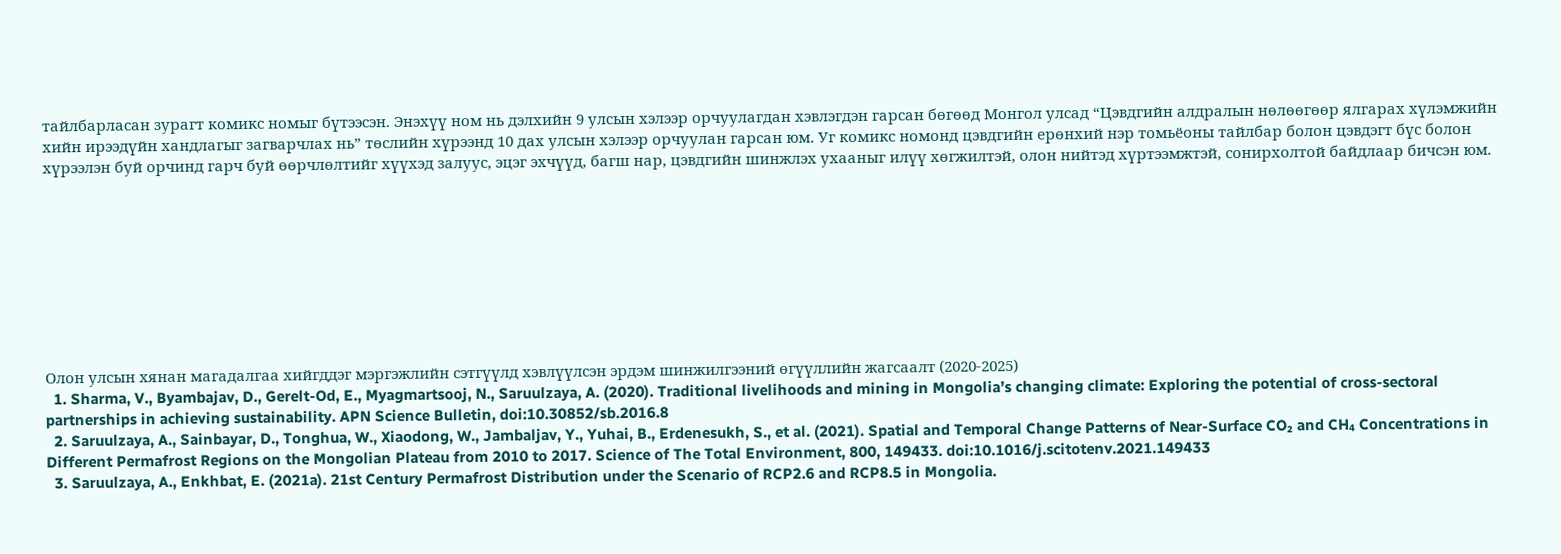тайлбарласан зурагт комикс номыг бүтээсэн. Энэхүү ном нь дэлхийн 9 улсын хэлээр орчуулагдан хэвлэгдэн гарсан бөгөөд Монгол улсад “Цэвдгийн алдралын нөлөөгөөр ялгарах хүлэмжийн хийн ирээдүйн хандлагыг загварчлах нь” төслийн хүрээнд 10 дах улсын хэлээр орчуулан гарсан юм. Уг комикс номонд цэвдгийн ерөнхий нэр томьёоны тайлбар болон цэвдэгт бүс болон хүрээлэн буй орчинд гарч буй өөрчлөлтийг хүүхэд залуус, эцэг эхчүүд, багш нар, цэвдгийн шинжлэх ухааныг илүү хөгжилтэй, олон нийтэд хүртээмжтэй, сонирхолтой байдлаар бичсэн юм.









Олон улсын хянан магадалгаа хийгддэг мэргэжлийн сэтгүүлд хэвлүүлсэн эрдэм шинжилгээний өгүүллийн жагсаалт (2020-2025)
  1. Sharma, V., Byambajav, D., Gerelt-Od, E., Myagmartsooj, N., Saruulzaya, A. (2020). Traditional livelihoods and mining in Mongolia’s changing climate: Exploring the potential of cross-sectoral partnerships in achieving sustainability. APN Science Bulletin, doi:10.30852/sb.2016.8
  2. Saruulzaya, A., Sainbayar, D., Tonghua, W., Xiaodong, W., Jambaljav, Y., Yuhai, B., Erdenesukh, S., et al. (2021). Spatial and Temporal Change Patterns of Near-Surface CO₂ and CH₄ Concentrations in Different Permafrost Regions on the Mongolian Plateau from 2010 to 2017. Science of The Total Environment, 800, 149433. doi:10.1016/j.scitotenv.2021.149433
  3. Saruulzaya, A., Enkhbat, E. (2021a). 21st Century Permafrost Distribution under the Scenario of RCP2.6 and RCP8.5 in Mongolia.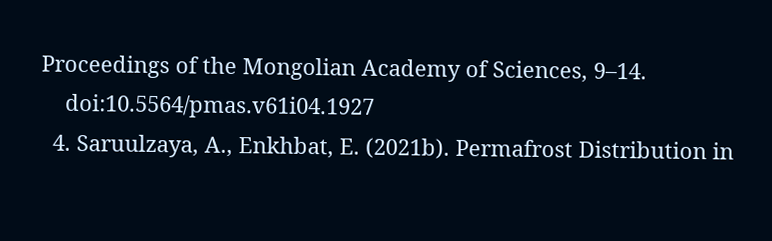Proceedings of the Mongolian Academy of Sciences, 9–14.
    doi:10.5564/pmas.v61i04.1927
  4. Saruulzaya, A., Enkhbat, E. (2021b). Permafrost Distribution in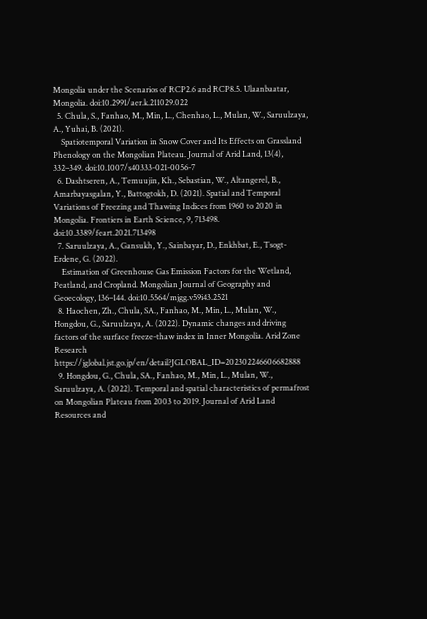Mongolia under the Scenarios of RCP2.6 and RCP8.5. Ulaanbaatar, Mongolia. doi:10.2991/aer.k.211029.022
  5. Chula, S., Fanhao, M., Min, L., Chenhao, L., Mulan, W., Saruulzaya, A., Yuhai, B. (2021).
    Spatiotemporal Variation in Snow Cover and Its Effects on Grassland Phenology on the Mongolian Plateau. Journal of Arid Land, 13(4), 332–349. doi:10.1007/s40333-021-0056-7
  6. Dashtseren, A., Temuujin, Kh., Sebastian, W., Altangerel, B., Amarbayasgalan, Y., Battogtokh, D. (2021). Spatial and Temporal Variations of Freezing and Thawing Indices from 1960 to 2020 in Mongolia. Frontiers in Earth Science, 9, 713498. doi:10.3389/feart.2021.713498
  7. Saruulzaya, A., Gansukh, Y., Sainbayar, D., Enkhbat, E., Tsogt-Erdene, G. (2022).
    Estimation of Greenhouse Gas Emission Factors for the Wetland, Peatland, and Cropland. Mongolian Journal of Geography and Geoecology, 136–144. doi:10.5564/mjgg.v59i43.2521
  8. Haochen, Zh., Chula, SA., Fanhao, M., Min, L., Mulan, W., Hongdou, G., Saruulzaya, A. (2022). Dynamic changes and driving factors of the surface freeze-thaw index in Inner Mongolia. Arid Zone Research https://jglobal.jst.go.jp/en/detail?JGLOBAL_ID=202302246606682888
  9. Hongdou, G., Chula, SA., Fanhao, M., Min, L., Mulan, W., Saruulzaya, A. (2022). Temporal and spatial characteristics of permafrost on Mongolian Plateau from 2003 to 2019. Journal of Arid Land Resources and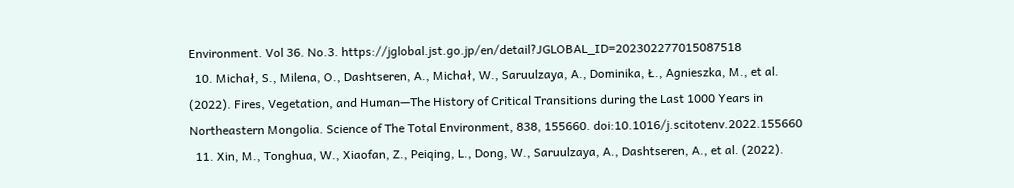Environment. Vol 36. No.3. https://jglobal.jst.go.jp/en/detail?JGLOBAL_ID=202302277015087518
  10. Michał, S., Milena, O., Dashtseren, A., Michał, W., Saruulzaya, A., Dominika, Ł., Agnieszka, M., et al. (2022). Fires, Vegetation, and Human—The History of Critical Transitions during the Last 1000 Years in Northeastern Mongolia. Science of The Total Environment, 838, 155660. doi:10.1016/j.scitotenv.2022.155660
  11. Xin, M., Tonghua, W., Xiaofan, Z., Peiqing, L., Dong, W., Saruulzaya, A., Dashtseren, A., et al. (2022).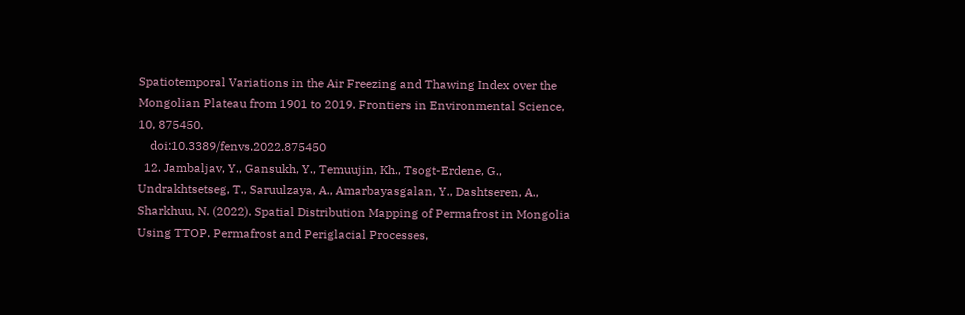Spatiotemporal Variations in the Air Freezing and Thawing Index over the Mongolian Plateau from 1901 to 2019. Frontiers in Environmental Science, 10, 875450.
    doi:10.3389/fenvs.2022.875450
  12. Jambaljav, Y., Gansukh, Y., Temuujin, Kh., Tsogt-Erdene, G., Undrakhtsetseg, T., Saruulzaya, A., Amarbayasgalan, Y., Dashtseren, A., Sharkhuu, N. (2022). Spatial Distribution Mapping of Permafrost in Mongolia Using TTOP. Permafrost and Periglacial Processes,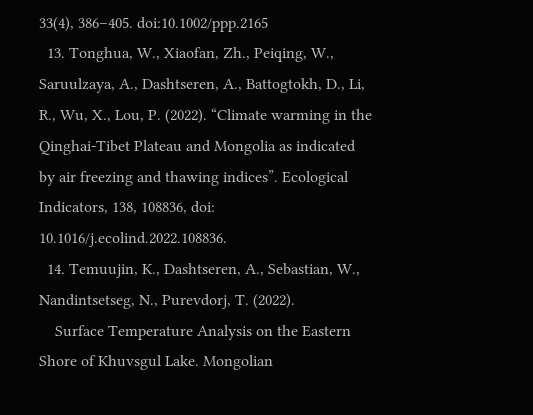33(4), 386–405. doi:10.1002/ppp.2165
  13. Tonghua, W., Xiaofan, Zh., Peiqing, W., Saruulzaya, A., Dashtseren, A., Battogtokh, D., Li, R., Wu, X., Lou, P. (2022). “Climate warming in the Qinghai-Tibet Plateau and Mongolia as indicated by air freezing and thawing indices”. Ecological Indicators, 138, 108836, doi: 10.1016/j.ecolind.2022.108836.
  14. Temuujin, K., Dashtseren, A., Sebastian, W., Nandintsetseg, N., Purevdorj, T. (2022).
    Surface Temperature Analysis on the Eastern Shore of Khuvsgul Lake. Mongolian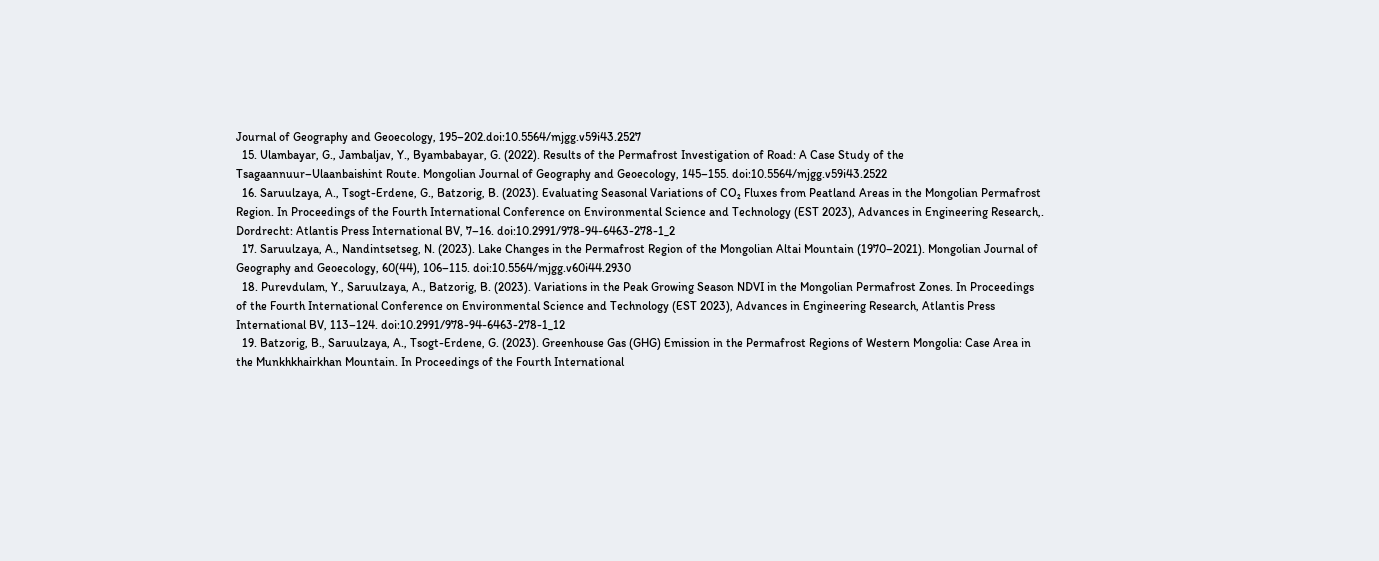Journal of Geography and Geoecology, 195–202.doi:10.5564/mjgg.v59i43.2527
  15. Ulambayar, G., Jambaljav, Y., Byambabayar, G. (2022). Results of the Permafrost Investigation of Road: A Case Study of the Tsagaannuur–Ulaanbaishint Route. Mongolian Journal of Geography and Geoecology, 145–155. doi:10.5564/mjgg.v59i43.2522
  16. Saruulzaya, A., Tsogt-Erdene, G., Batzorig, B. (2023). Evaluating Seasonal Variations of CO₂ Fluxes from Peatland Areas in the Mongolian Permafrost Region. In Proceedings of the Fourth International Conference on Environmental Science and Technology (EST 2023), Advances in Engineering Research,. Dordrecht: Atlantis Press International BV, 7–16. doi:10.2991/978-94-6463-278-1_2
  17. Saruulzaya, A., Nandintsetseg, N. (2023). Lake Changes in the Permafrost Region of the Mongolian Altai Mountain (1970–2021). Mongolian Journal of Geography and Geoecology, 60(44), 106–115. doi:10.5564/mjgg.v60i44.2930
  18. Purevdulam, Y., Saruulzaya, A., Batzorig, B. (2023). Variations in the Peak Growing Season NDVI in the Mongolian Permafrost Zones. In Proceedings of the Fourth International Conference on Environmental Science and Technology (EST 2023), Advances in Engineering Research, Atlantis Press International BV, 113–124. doi:10.2991/978-94-6463-278-1_12
  19. Batzorig, B., Saruulzaya, A., Tsogt-Erdene, G. (2023). Greenhouse Gas (GHG) Emission in the Permafrost Regions of Western Mongolia: Case Area in the Munkhkhairkhan Mountain. In Proceedings of the Fourth International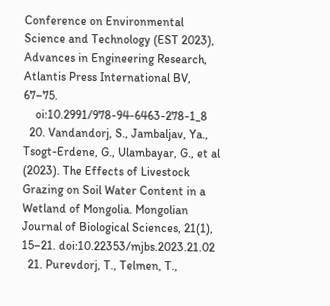Conference on Environmental Science and Technology (EST 2023), Advances in Engineering Research, Atlantis Press International BV, 67–75.
    oi:10.2991/978-94-6463-278-1_8
  20. Vandandorj, S., Jambaljav, Ya., Tsogt-Erdene, G., Ulambayar, G., et al (2023). The Effects of Livestock Grazing on Soil Water Content in a Wetland of Mongolia. Mongolian Journal of Biological Sciences, 21(1), 15–21. doi:10.22353/mjbs.2023.21.02
  21. Purevdorj, T., Telmen, T.,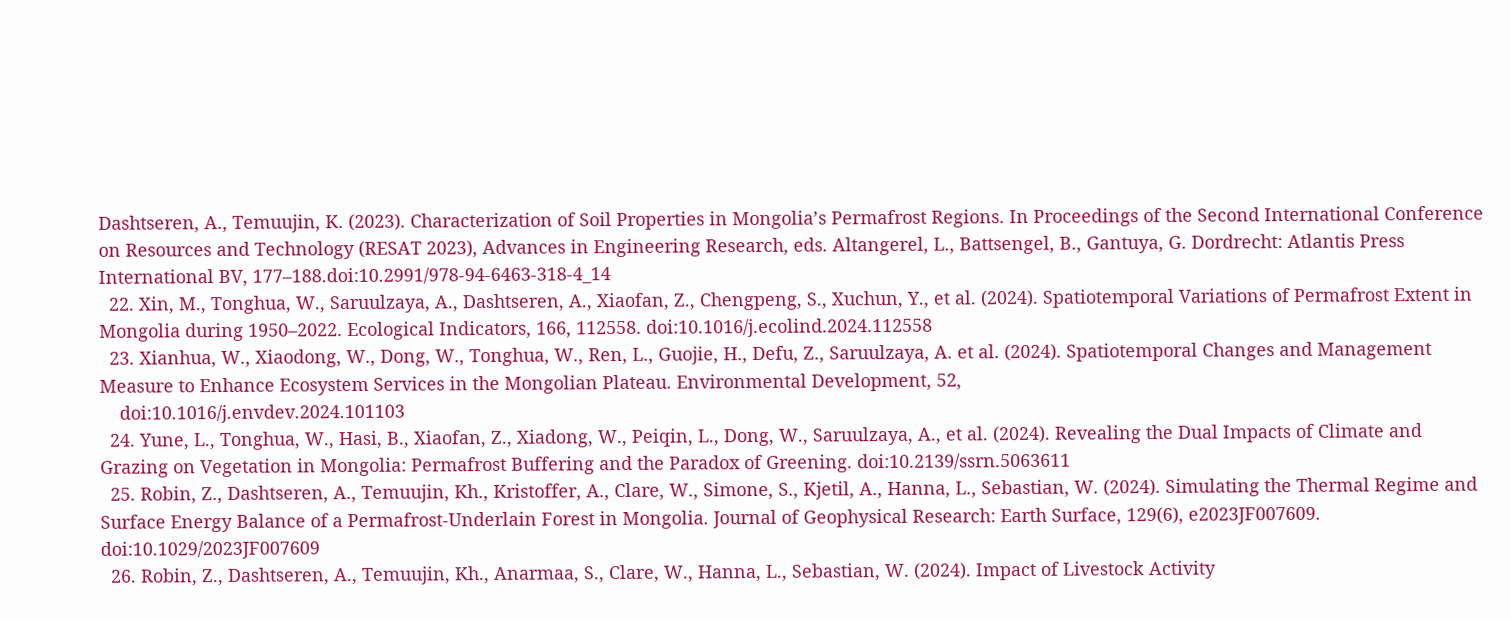Dashtseren, A., Temuujin, K. (2023). Characterization of Soil Properties in Mongolia’s Permafrost Regions. In Proceedings of the Second International Conference on Resources and Technology (RESAT 2023), Advances in Engineering Research, eds. Altangerel, L., Battsengel, B., Gantuya, G. Dordrecht: Atlantis Press International BV, 177–188.doi:10.2991/978-94-6463-318-4_14
  22. Xin, M., Tonghua, W., Saruulzaya, A., Dashtseren, A., Xiaofan, Z., Chengpeng, S., Xuchun, Y., et al. (2024). Spatiotemporal Variations of Permafrost Extent in Mongolia during 1950–2022. Ecological Indicators, 166, 112558. doi:10.1016/j.ecolind.2024.112558
  23. Xianhua, W., Xiaodong, W., Dong, W., Tonghua, W., Ren, L., Guojie, H., Defu, Z., Saruulzaya, A. et al. (2024). Spatiotemporal Changes and Management Measure to Enhance Ecosystem Services in the Mongolian Plateau. Environmental Development, 52,
    doi:10.1016/j.envdev.2024.101103
  24. Yune, L., Tonghua, W., Hasi, B., Xiaofan, Z., Xiadong, W., Peiqin, L., Dong, W., Saruulzaya, A., et al. (2024). Revealing the Dual Impacts of Climate and Grazing on Vegetation in Mongolia: Permafrost Buffering and the Paradox of Greening. doi:10.2139/ssrn.5063611
  25. Robin, Z., Dashtseren, A., Temuujin, Kh., Kristoffer, A., Clare, W., Simone, S., Kjetil, A., Hanna, L., Sebastian, W. (2024). Simulating the Thermal Regime and Surface Energy Balance of a Permafrost-Underlain Forest in Mongolia. Journal of Geophysical Research: Earth Surface, 129(6), e2023JF007609. doi:10.1029/2023JF007609
  26. Robin, Z., Dashtseren, A., Temuujin, Kh., Anarmaa, S., Clare, W., Hanna, L., Sebastian, W. (2024). Impact of Livestock Activity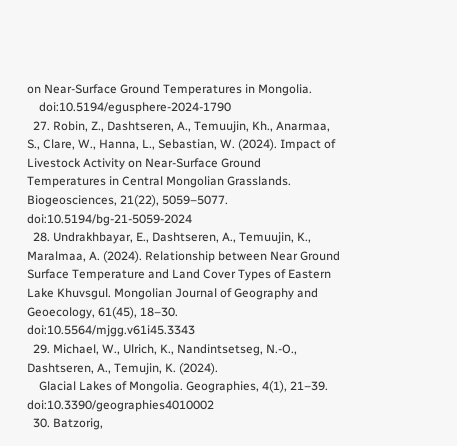on Near-Surface Ground Temperatures in Mongolia.
    doi:10.5194/egusphere-2024-1790
  27. Robin, Z., Dashtseren, A., Temuujin, Kh., Anarmaa, S., Clare, W., Hanna, L., Sebastian, W. (2024). Impact of Livestock Activity on Near-Surface Ground Temperatures in Central Mongolian Grasslands. Biogeosciences, 21(22), 5059–5077. doi:10.5194/bg-21-5059-2024
  28. Undrakhbayar, E., Dashtseren, A., Temuujin, K., Maralmaa, A. (2024). Relationship between Near Ground Surface Temperature and Land Cover Types of Eastern Lake Khuvsgul. Mongolian Journal of Geography and Geoecology, 61(45), 18–30. doi:10.5564/mjgg.v61i45.3343
  29. Michael, W., Ulrich, K., Nandintsetseg, N.-O., Dashtseren, A., Temujin, K. (2024).
    Glacial Lakes of Mongolia. Geographies, 4(1), 21–39. doi:10.3390/geographies4010002
  30. Batzorig,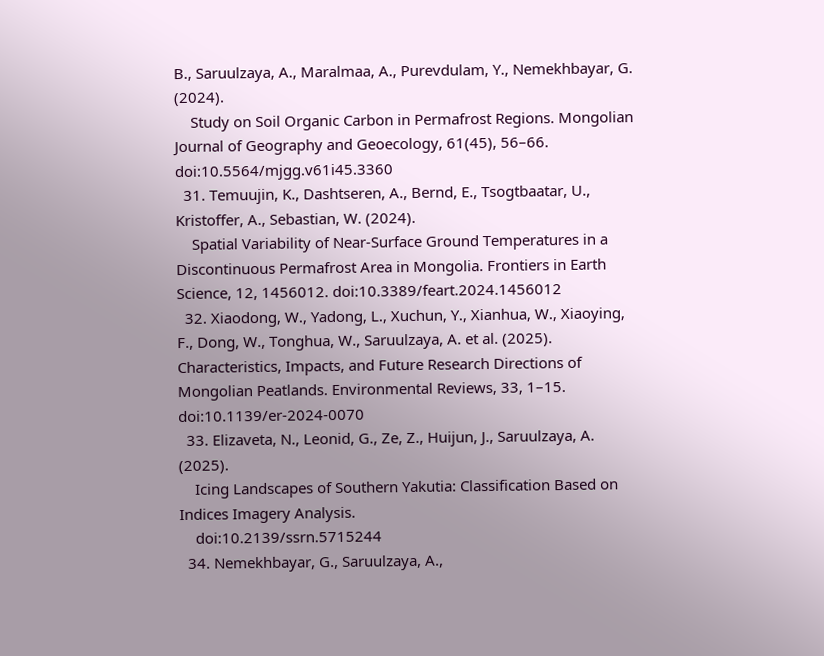B., Saruulzaya, A., Maralmaa, A., Purevdulam, Y., Nemekhbayar, G. (2024).
    Study on Soil Organic Carbon in Permafrost Regions. Mongolian Journal of Geography and Geoecology, 61(45), 56–66. doi:10.5564/mjgg.v61i45.3360
  31. Temuujin, K., Dashtseren, A., Bernd, E., Tsogtbaatar, U., Kristoffer, A., Sebastian, W. (2024).
    Spatial Variability of Near-Surface Ground Temperatures in a Discontinuous Permafrost Area in Mongolia. Frontiers in Earth Science, 12, 1456012. doi:10.3389/feart.2024.1456012
  32. Xiaodong, W., Yadong, L., Xuchun, Y., Xianhua, W., Xiaoying, F., Dong, W., Tonghua, W., Saruulzaya, A. et al. (2025). Characteristics, Impacts, and Future Research Directions of Mongolian Peatlands. Environmental Reviews, 33, 1–15. doi:10.1139/er-2024-0070
  33. Elizaveta, N., Leonid, G., Ze, Z., Huijun, J., Saruulzaya, A. (2025).
    Icing Landscapes of Southern Yakutia: Classification Based on Indices Imagery Analysis.
    doi:10.2139/ssrn.5715244
  34. Nemekhbayar, G., Saruulzaya, A.,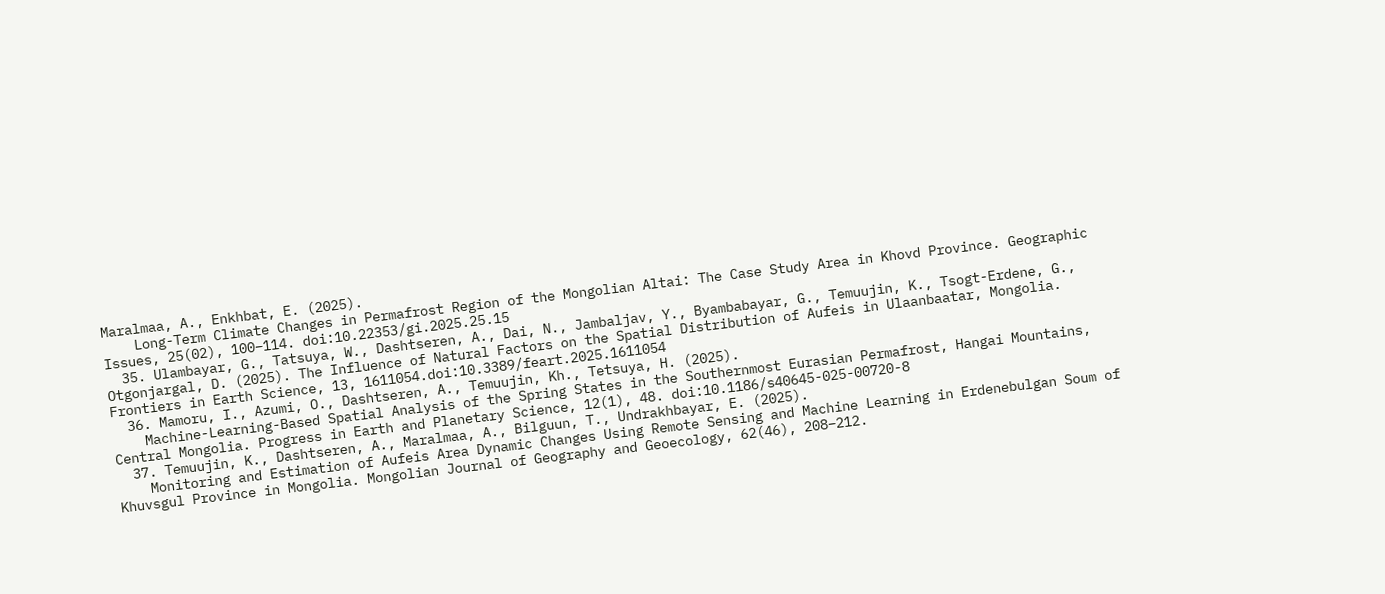Maralmaa, A., Enkhbat, E. (2025).
    Long-Term Climate Changes in Permafrost Region of the Mongolian Altai: The Case Study Area in Khovd Province. Geographic Issues, 25(02), 100–114. doi:10.22353/gi.2025.25.15
  35. Ulambayar, G., Tatsuya, W., Dashtseren, A., Dai, N., Jambaljav, Y., Byambabayar, G., Temuujin, K., Tsogt-Erdene, G., Otgonjargal, D. (2025). The Influence of Natural Factors on the Spatial Distribution of Aufeis in Ulaanbaatar, Mongolia. Frontiers in Earth Science, 13, 1611054.doi:10.3389/feart.2025.1611054
  36. Mamoru, I., Azumi, O., Dashtseren, A., Temuujin, Kh., Tetsuya, H. (2025).
    Machine-Learning-Based Spatial Analysis of the Spring States in the Southernmost Eurasian Permafrost, Hangai Mountains, Central Mongolia. Progress in Earth and Planetary Science, 12(1), 48. doi:10.1186/s40645-025-00720-8
  37. Temuujin, K., Dashtseren, A., Maralmaa, A., Bilguun, T., Undrakhbayar, E. (2025).
    Monitoring and Estimation of Aufeis Area Dynamic Changes Using Remote Sensing and Machine Learning in Erdenebulgan Soum of Khuvsgul Province in Mongolia. Mongolian Journal of Geography and Geoecology, 62(46), 208–212.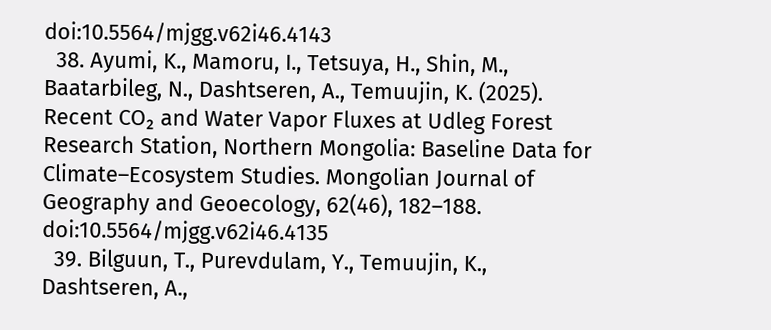doi:10.5564/mjgg.v62i46.4143
  38. Ayumi, K., Mamoru, I., Tetsuya, H., Shin, M., Baatarbileg, N., Dashtseren, A., Temuujin, K. (2025). Recent CO₂ and Water Vapor Fluxes at Udleg Forest Research Station, Northern Mongolia: Baseline Data for Climate–Ecosystem Studies. Mongolian Journal of Geography and Geoecology, 62(46), 182–188. doi:10.5564/mjgg.v62i46.4135
  39. Bilguun, T., Purevdulam, Y., Temuujin, K., Dashtseren, A.,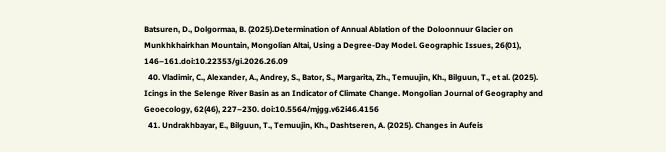Batsuren, D., Dolgormaa, B. (2025).Determination of Annual Ablation of the Doloonnuur Glacier on Munkhkhairkhan Mountain, Mongolian Altai, Using a Degree-Day Model. Geographic Issues, 26(01), 146–161.doi:10.22353/gi.2026.26.09
  40. Vladimir, C., Alexander, A., Andrey, S., Bator, S., Margarita, Zh., Temuujin, Kh., Bilguun, T., et al. (2025). Icings in the Selenge River Basin as an Indicator of Climate Change. Mongolian Journal of Geography and Geoecology, 62(46), 227–230. doi:10.5564/mjgg.v62i46.4156
  41. Undrakhbayar, E., Bilguun, T., Temuujin, Kh., Dashtseren, A. (2025). Changes in Aufeis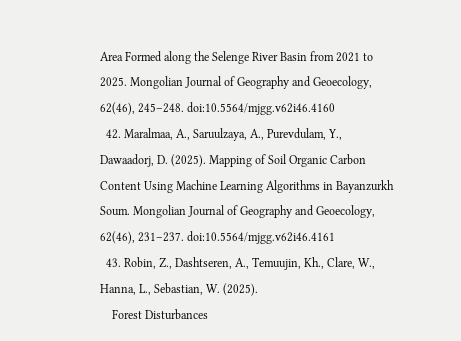Area Formed along the Selenge River Basin from 2021 to 2025. Mongolian Journal of Geography and Geoecology, 62(46), 245–248. doi:10.5564/mjgg.v62i46.4160
  42. Maralmaa, A., Saruulzaya, A., Purevdulam, Y., Dawaadorj, D. (2025). Mapping of Soil Organic Carbon Content Using Machine Learning Algorithms in Bayanzurkh Soum. Mongolian Journal of Geography and Geoecology, 62(46), 231–237. doi:10.5564/mjgg.v62i46.4161
  43. Robin, Z., Dashtseren, A., Temuujin, Kh., Clare, W., Hanna, L., Sebastian, W. (2025).
    Forest Disturbances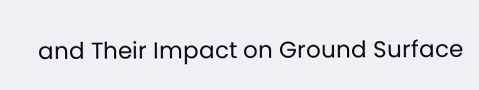and Their Impact on Ground Surface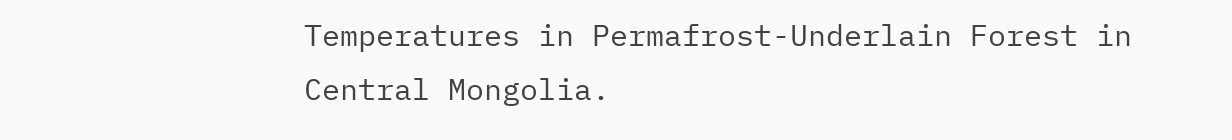Temperatures in Permafrost-Underlain Forest in Central Mongolia.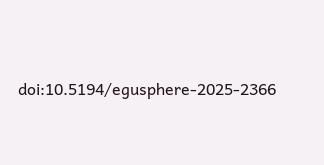doi:10.5194/egusphere-2025-2366